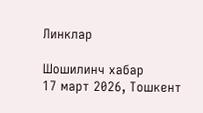Линклар

Шошилинч хабар
17 март 2026, Тошкент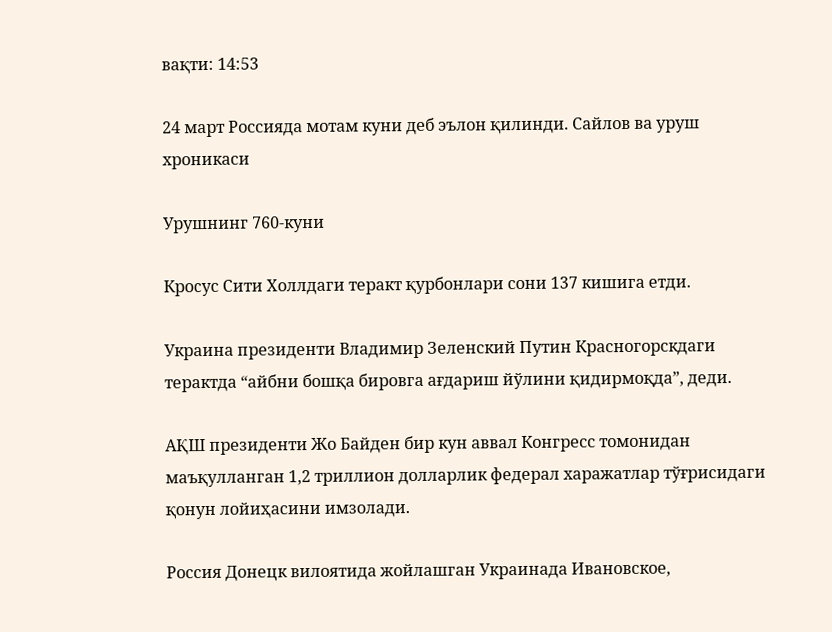вақти: 14:53

24 март Россияда мотам куни деб эълон қилинди. Cайлов ва уруш хроникаси

Урушнинг 760-куни

Кроcус Cити Холлдаги теракт қурбонлари сони 137 кишига етди.

Украина президенти Владимир Зеленский Путин Красногорскдаги терактда “айбни бошқа бировга ағдариш йўлини қидирмоқда”, деди.

АҚШ президенти Жо Байден бир кун аввал Конгресс томонидан маъқулланган 1,2 триллион долларлик федерал харажатлар тўғрисидаги қонун лойиҳасини имзолади.

Россия Донецк вилоятида жойлашган Украинада Ивановское,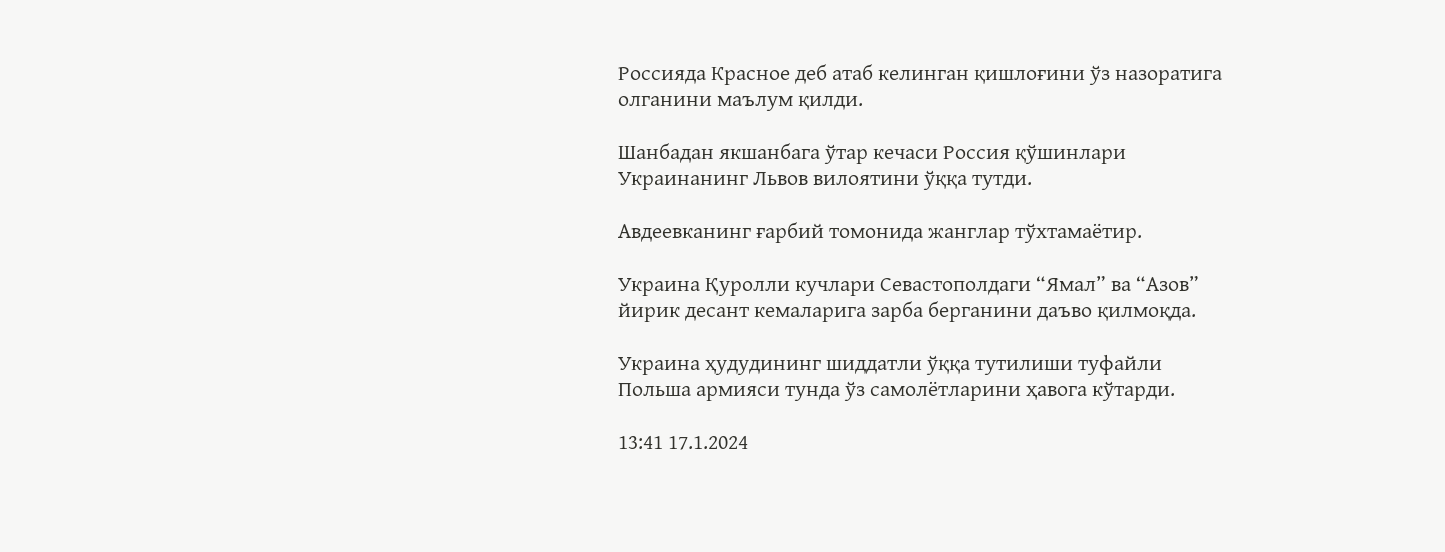Россияда Красное деб атаб келинган қишлоғини ўз назоратига олганини маълум қилди.

Шанбадан якшанбага ўтар кечаси Россия қўшинлари Украинанинг Львов вилоятини ўққа тутди.

Авдеевканинг ғарбий томонида жанглар тўхтамаётир.

Украина Қуролли кучлари Севастополдаги “Ямал” ва “Азов” йирик десант кемаларига зарба берганини даъво қилмоқда.

Украина ҳудудининг шиддатли ўққа тутилиши туфайли Польша армияси тунда ўз самолётларини ҳавога кўтарди.

13:41 17.1.2024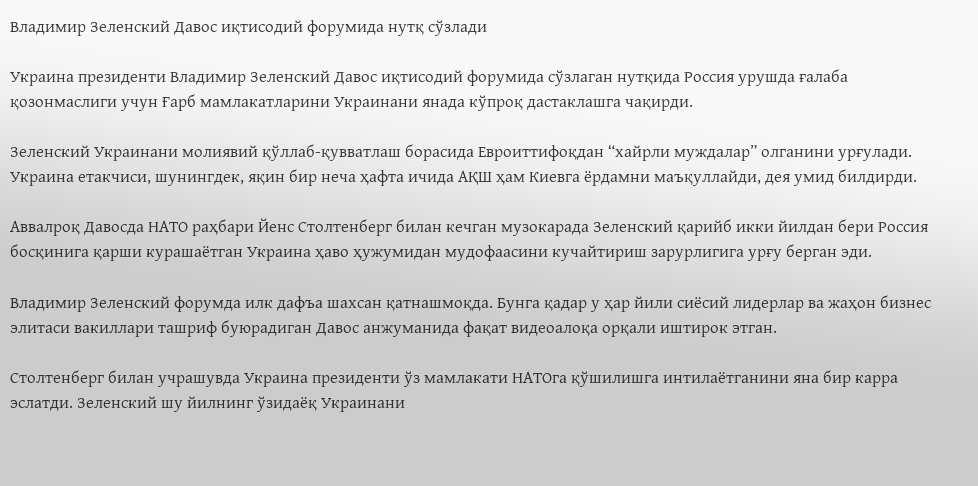Владимир Зеленский Давос иқтисодий форумида нутқ сўзлади

Украина президенти Владимир Зеленский Давос иқтисодий форумида сўзлаган нутқида Россия урушда ғалаба қозонмаслиги учун Ғарб мамлакатларини Украинани янада кўпроқ дастаклашга чақирди.

Зеленский Украинани молиявий қўллаб-қувватлаш борасида Евроиттифоқдан “хайрли муждалар” олганини урғулади. Украина етакчиси, шунингдек, яқин бир неча ҳафта ичида АҚШ ҳам Киевга ёрдамни маъқуллайди, дея умид билдирди.

Аввалроқ Давосда НАТО раҳбари Йенс Столтенберг билан кечган музокарада Зеленский қарийб икки йилдан бери Россия босқинига қарши курашаётган Украина ҳаво ҳужумидан мудофаасини кучайтириш зарурлигига урғу берган эди.

Владимир Зеленский форумда илк дафъа шахсан қатнашмоқда. Бунга қадар у ҳар йили сиёсий лидерлар ва жаҳон бизнес элитаси вакиллари ташриф буюрадиган Давос анжуманида фақат видеоалоқа орқали иштирок этган.

Столтенберг билан учрашувда Украина президенти ўз мамлакати НАТОга қўшилишга интилаётганини яна бир карра эслатди. Зеленский шу йилнинг ўзидаёқ Украинани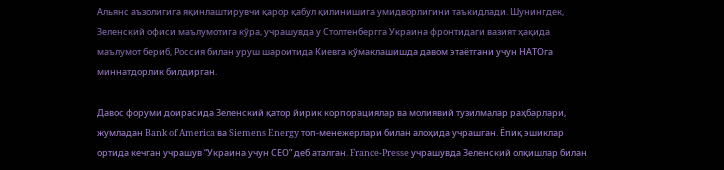Альянс аъзолигига яқинлаштирувчи қарор қабул қилинишига умидворлигини таъкидлади. Шунингдек, Зеленский офиси маълумотига кўра, учрашувда у Столтенбергга Украина фронтидаги вазият ҳақида маълумот бериб, Россия билан уруш шароитида Киевга кўмаклашишда давом этаётгани учун НАТОга миннатдорлик билдирган.

Давос форуми доирасида Зеленский қатор йирик корпорациялар ва молиявий тузилмалар раҳбарлари, жумладан Bank of America ва Siemens Energy топ-менежерлари билан алоҳида учрашган. Ёпиқ эшиклар ортида кечган учрашув “Украина учун СЕО” деб аталган. France-Presse учрашувда Зеленский олқишлар билан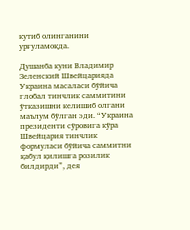кутиб олинганини урғуламоқда.

Душанба куни Владимир Зеленский Швейцарияда Украина масаласи бўйича глобал тинчлик саммитини ўтказишни келишиб олгани маълум бўлган эди. “Украина президенти сўровига кўра Швейцария тинчлик формуласи бўйича саммитни қабул қилишга розилик билдирди”, дея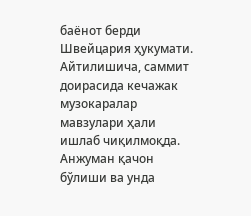баёнот берди Швейцария ҳукумати. Айтилишича, саммит доирасида кечажак музокаралар мавзулари ҳали ишлаб чиқилмоқда. Анжуман қачон бўлиши ва унда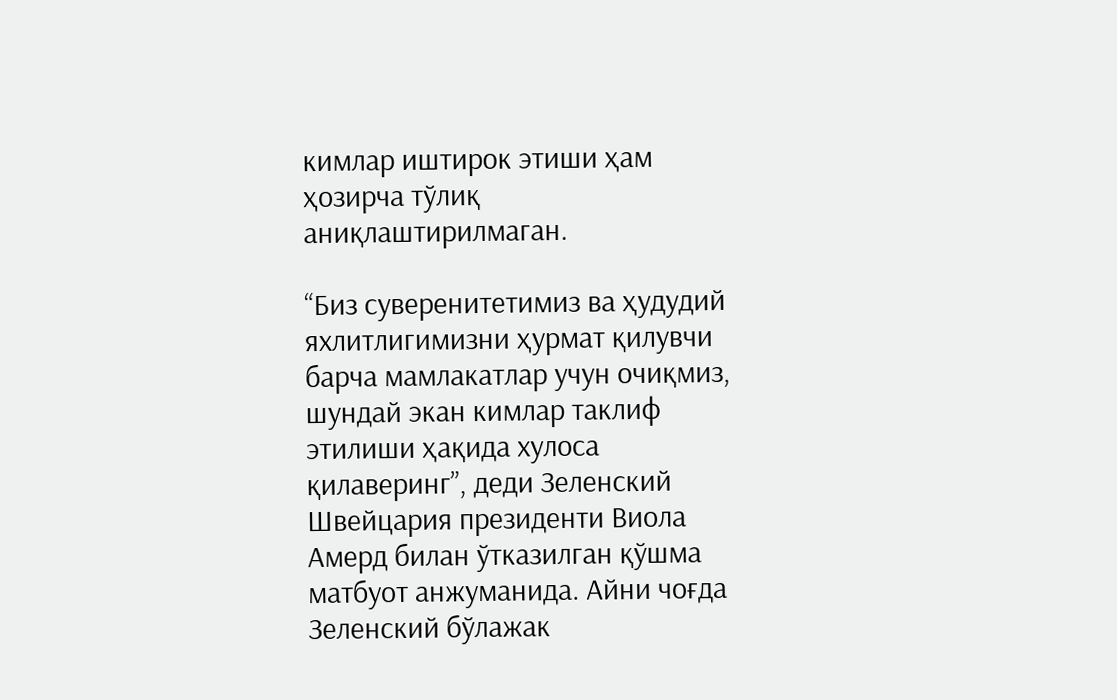кимлар иштирок этиши ҳам ҳозирча тўлиқ аниқлаштирилмаган.

“Биз суверенитетимиз ва ҳудудий яхлитлигимизни ҳурмат қилувчи барча мамлакатлар учун очиқмиз, шундай экан кимлар таклиф этилиши ҳақида хулоса қилаверинг”, деди Зеленский Швейцария президенти Виола Амерд билан ўтказилган қўшма матбуот анжуманида. Айни чоғда Зеленский бўлажак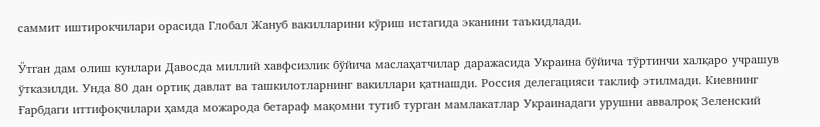саммит иштирокчилари орасида Глобал Жануб вакилларини кўриш истагида эканини таъкидлади.

Ўтган дам олиш кунлари Давосда миллий хавфсизлик бўйича маслаҳатчилар даражасида Украина бўйича тўртинчи халқаро учрашув ўтказилди. Унда 80 дан ортиқ давлат ва ташкилотларнинг вакиллари қатнашди. Россия делегацияси таклиф этилмади. Киевнинг Ғарбдаги иттифоқчилари ҳамда можарода бетараф мақомни тутиб турган мамлакатлар Украинадаги урушни аввалроқ Зеленский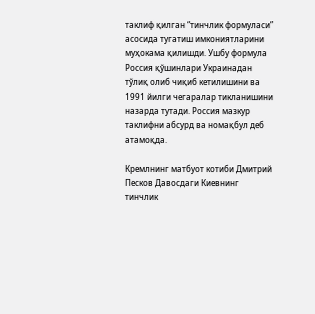таклиф қилган “тинчлик формуласи” асосида тугатиш имкониятларини муҳокама қилишди. Ушбу формула Россия қўшинлари Украинадан тўлиқ олиб чиқиб кетилишини ва 1991 йилги чегаралар тикланишини назарда тутади. Россия мазкур таклифни абсурд ва номақбул деб атамоқда.

Кремлнинг матбуот котиби Дмитрий Песков Давосдаги Киевнинг тинчлик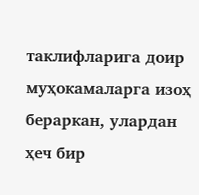таклифларига доир муҳокамаларга изоҳ бераркан, улардан ҳеч бир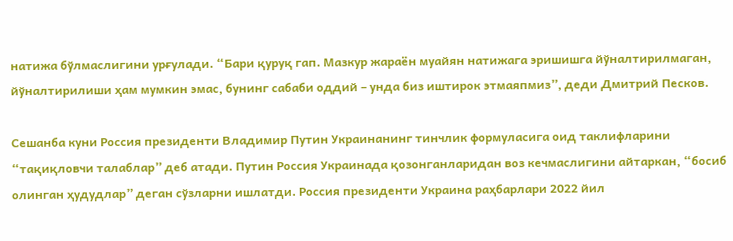натижа бўлмаслигини урғулади. “Бари қуруқ гап. Мазкур жараён муайян натижага эришишга йўналтирилмаган, йўналтирилиши ҳам мумкин эмас, бунинг сабаби оддий – унда биз иштирок этмаяпмиз”, деди Дмитрий Песков.

Сешанба куни Россия президенти Владимир Путин Украинанинг тинчлик формуласига оид таклифларини “тақиқловчи талаблар” деб атади. Путин Россия Украинада қозонганларидан воз кечмаслигини айтаркан, “босиб олинган ҳудудлар” деган сўзларни ишлатди. Россия президенти Украина раҳбарлари 2022 йил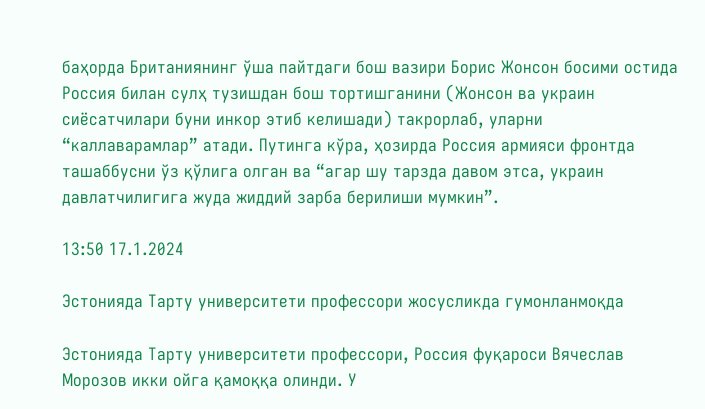баҳорда Британиянинг ўша пайтдаги бош вазири Борис Жонсон босими остида Россия билан сулҳ тузишдан бош тортишганини (Жонсон ва украин сиёсатчилари буни инкор этиб келишади) такрорлаб, уларни “каллаварамлар” атади. Путинга кўра, ҳозирда Россия армияси фронтда ташаббусни ўз қўлига олган ва “агар шу тарзда давом этса, украин давлатчилигига жуда жиддий зарба берилиши мумкин”.

13:50 17.1.2024

Эстонияда Тарту университети профессори жосусликда гумонланмоқда

Эстонияда Тарту университети профессори, Россия фуқароси Вячеслав Морозов икки ойга қамоққа олинди. У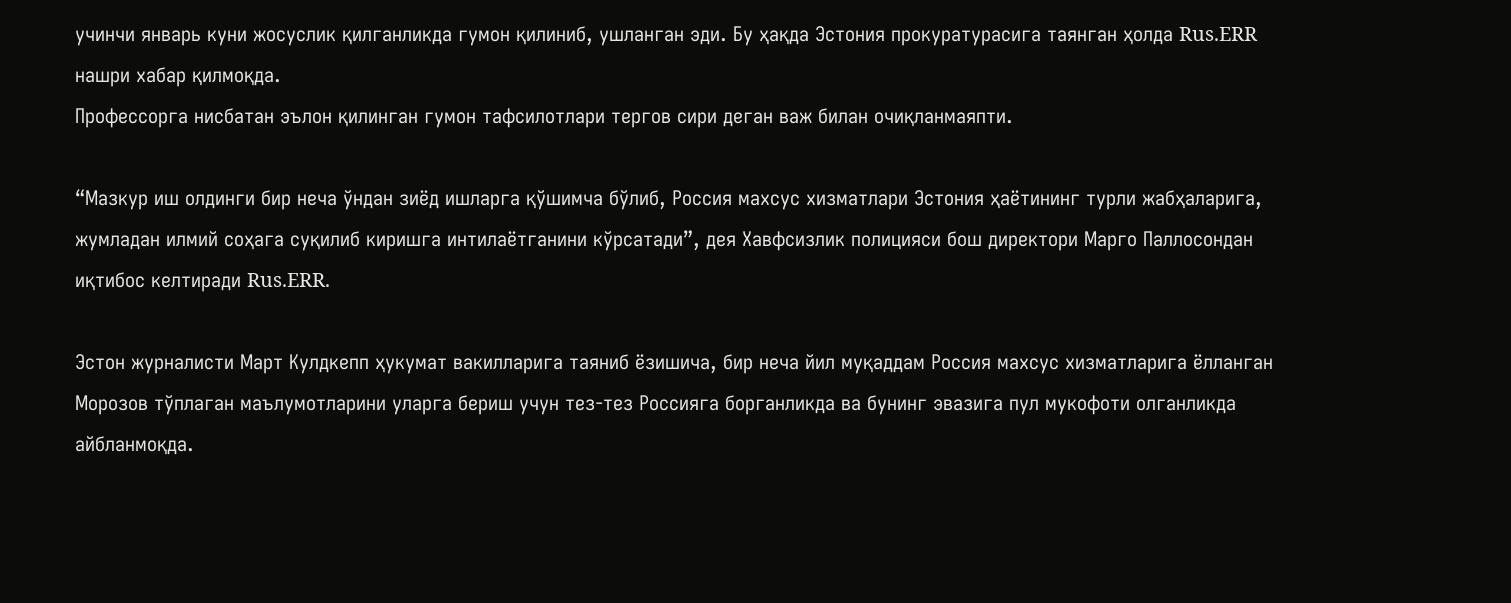учинчи январь куни жосуслик қилганликда гумон қилиниб, ушланган эди. Бу ҳақда Эстония прокуратурасига таянган ҳолда Rus.ERR нашри хабар қилмоқда.
Профессорга нисбатан эълон қилинган гумон тафсилотлари тергов сири деган важ билан очиқланмаяпти.

“Мазкур иш олдинги бир неча ўндан зиёд ишларга қўшимча бўлиб, Россия махсус хизматлари Эстония ҳаётининг турли жабҳаларига, жумладан илмий соҳага суқилиб киришга интилаётганини кўрсатади”, дея Хавфсизлик полицияси бош директори Марго Паллосондан иқтибос келтиради Rus.ERR.

Эстон журналисти Март Кулдкепп ҳукумат вакилларига таяниб ёзишича, бир неча йил муқаддам Россия махсус хизматларига ёлланган Морозов тўплаган маълумотларини уларга бериш учун тез-тез Россияга борганликда ва бунинг эвазига пул мукофоти олганликда айбланмоқда.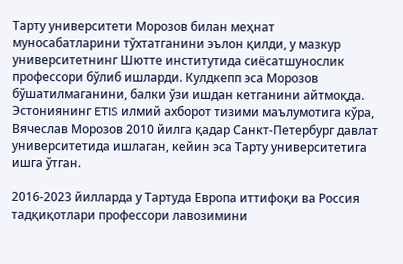Тарту университети Морозов билан меҳнат муносабатларини тўхтатганини эълон қилди, у мазкур университетнинг Шютте институтида сиёсатшунослик профессори бўлиб ишларди. Кулдкепп эса Морозов бўшатилмаганини, балки ўзи ишдан кетганини айтмоқда.
Эстониянинг ETIS илмий ахборот тизими маълумотига кўра, Вячеслав Морозов 2010 йилга қадар Санкт-Петербург давлат университетида ишлаган, кейин эса Тарту университетига ишга ўтган.

2016-2023 йилларда у Тартуда Европа иттифоқи ва Россия тадқиқотлари профессори лавозимини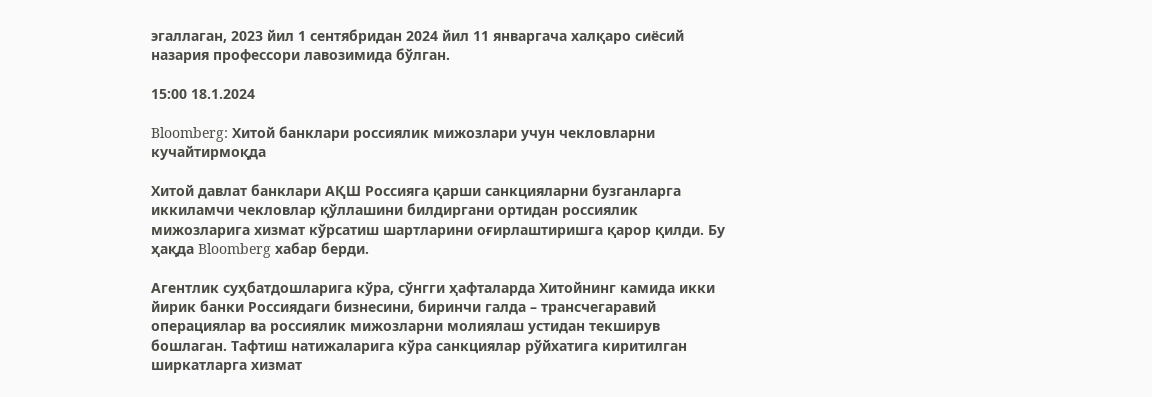эгаллаган, 2023 йил 1 сентябридан 2024 йил 11 январгача халқаро сиёсий назария профессори лавозимида бўлган.

15:00 18.1.2024

Bloomberg: Хитой банклари россиялик мижозлари учун чекловларни кучайтирмоқда

Хитой давлат банклари АҚШ Россияга қарши санкцияларни бузганларга иккиламчи чекловлар қўллашини билдиргани ортидан россиялик мижозларига хизмат кўрсатиш шартларини оғирлаштиришга қарор қилди. Бу ҳақда Bloomberg хабар берди.

Агентлик суҳбатдошларига кўра, сўнгги ҳафталарда Хитойнинг камида икки йирик банки Россиядаги бизнесини, биринчи галда – трансчегаравий операциялар ва россиялик мижозларни молиялаш устидан текширув бошлаган. Тафтиш натижаларига кўра санкциялар рўйхатига киритилган ширкатларга хизмат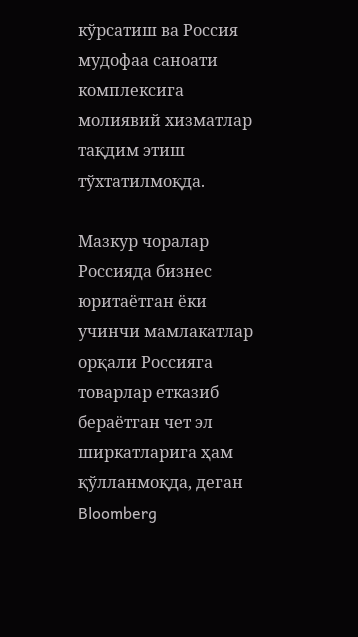кўрсатиш ва Россия мудофаа саноати комплексига молиявий хизматлар тақдим этиш тўхтатилмоқда.

Мазкур чоралар Россияда бизнес юритаётган ёки учинчи мамлакатлар орқали Россияга товарлар етказиб бераётган чет эл ширкатларига ҳам қўлланмоқда, деган Bloomberg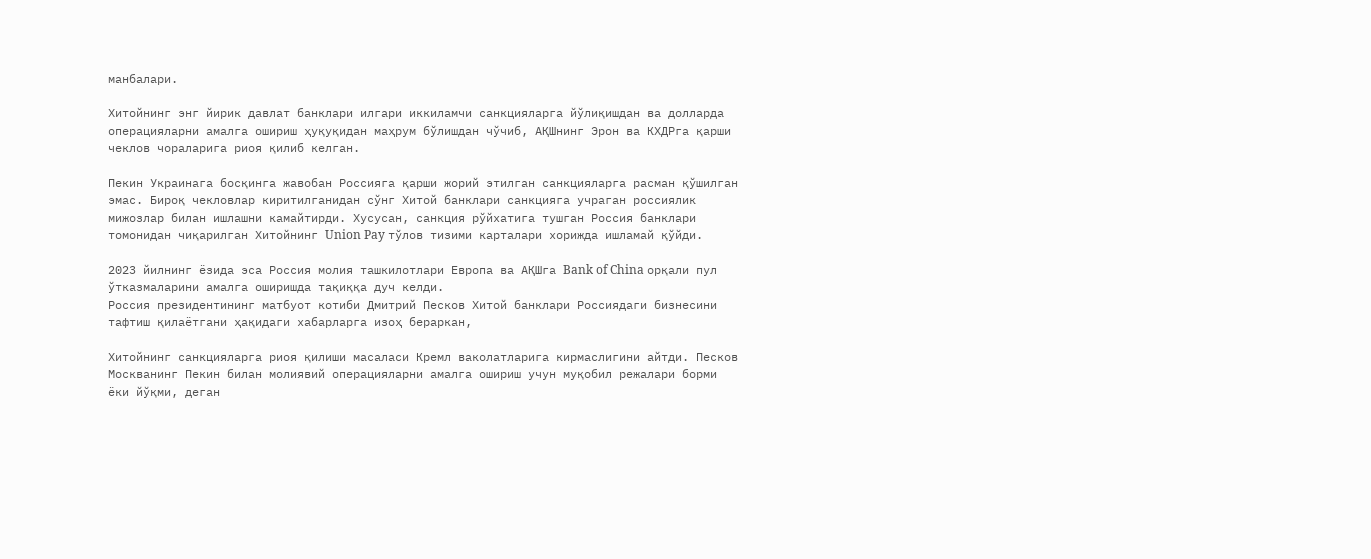манбалари.

Хитойнинг энг йирик давлат банклари илгари иккиламчи санкцияларга йўлиқишдан ва долларда операцияларни амалга ошириш ҳуқуқидан маҳрум бўлишдан чўчиб, АҚШнинг Эрон ва КХДРга қарши чеклов чораларига риоя қилиб келган.

Пекин Украинага босқинга жавобан Россияга қарши жорий этилган санкцияларга расман қўшилган эмас. Бироқ чекловлар киритилганидан сўнг Хитой банклари санкцияга учраган россиялик мижозлар билан ишлашни камайтирди. Хусусан, санкция рўйхатига тушган Россия банклари томонидан чиқарилган Хитойнинг Union Pay тўлов тизими карталари хорижда ишламай қўйди.

2023 йилнинг ёзида эса Россия молия ташкилотлари Европа ва АҚШга Bank of China орқали пул ўтказмаларини амалга оширишда тақиққа дуч келди.
Россия президентининг матбуот котиби Дмитрий Песков Хитой банклари Россиядаги бизнесини тафтиш қилаётгани ҳақидаги хабарларга изоҳ бераркан,

Хитойнинг санкцияларга риоя қилиши масаласи Кремл ваколатларига кирмаслигини айтди. Песков Москванинг Пекин билан молиявий операцияларни амалга ошириш учун муқобил режалари борми ёки йўқми, деган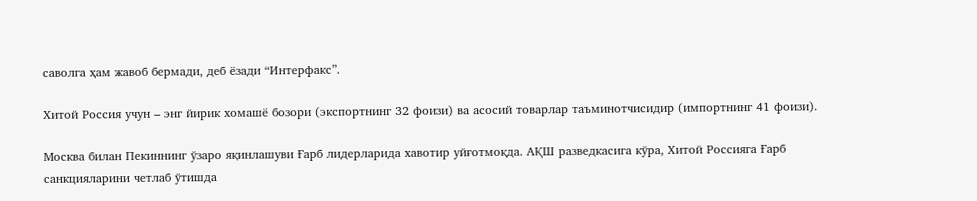саволга ҳам жавоб бермади, деб ёзади “Интерфакс”.

Хитой Россия учун – энг йирик хомашё бозори (экспортнинг 32 фоизи) ва асосий товарлар таъминотчисидир (импортнинг 41 фоизи).

Москва билан Пекиннинг ўзаро яқинлашуви Ғарб лидерларида хавотир уйғотмоқда. АҚШ разведкасига кўра, Хитой Россияга Ғарб санкцияларини четлаб ўтишда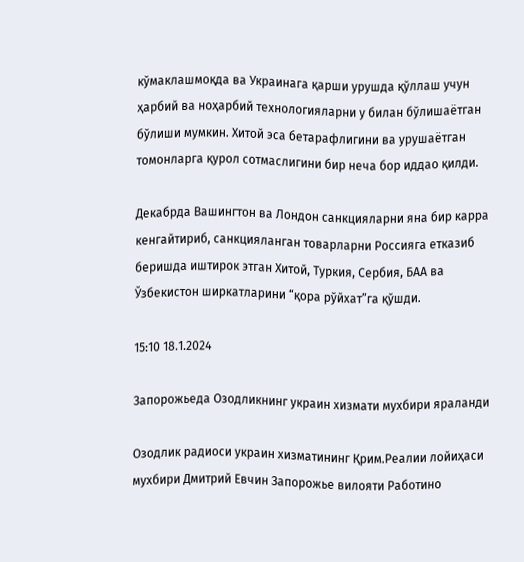кўмаклашмоқда ва Украинага қарши урушда қўллаш учун ҳарбий ва ноҳарбий технологияларни у билан бўлишаётган бўлиши мумкин. Хитой эса бетарафлигини ва урушаётган томонларга қурол сотмаслигини бир неча бор иддао қилди.

Декабрда Вашингтон ва Лондон санкцияларни яна бир карра кенгайтириб, санкцияланган товарларни Россияга етказиб беришда иштирок этган Хитой, Туркия, Сербия, БАА ва Ўзбекистон ширкатларини “қора рўйхат”га қўшди.

15:10 18.1.2024

Запорожьеда Озодликнинг украин хизмати мухбири яраланди

Озодлик радиоси украин хизматининг Қрим.Реалии лойиҳаси мухбири Дмитрий Евчин Запорожье вилояти Работино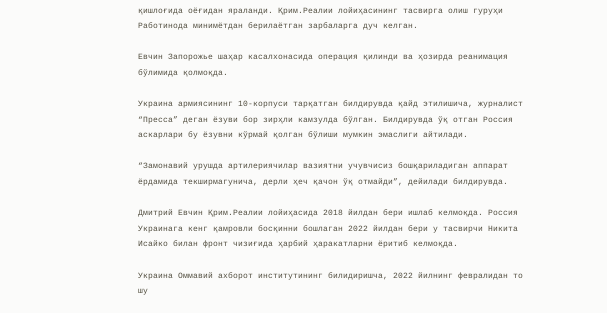қишлоғида оёғидан яраланди. Қрим.Реалии лойиҳасининг тасвирга олиш гуруҳи Работинода минимётдан берилаётган зарбаларга дуч келган.

Евчин Запорожье шаҳар касалхонасида операция қилинди ва ҳозирда реанимация бўлимида қолмоқда.

Украина армиясининг 10-корпуси тарқатган билдирувда қайд этилишича, журналист “Пресса” деган ёзуви бор зирҳли камзулда бўлган. Билдирувда ўқ отган Россия аскарлари бу ёзувни кўрмай қолган бўлиши мумкин эмаслиги айтилади.

“Замонавий урушда артилериячилар вазиятни учувчисиз бошқариладиган аппарат ёрдамида текширмагунича, дерли ҳеч қачон ўқ отмайди”, дейилади билдирувда.

Дмитрий Евчин Қрим.Реалии лойиҳасида 2018 йилдан бери ишлаб келмоқда. Россия Украинага кенг қамровли босқинни бошлаган 2022 йилдан бери у тасвирчи Никита Исайко билан фронт чизиғида ҳарбий ҳаракатларни ёритиб келмоқда.

Украина Оммавий ахборот институтининг билидиришча, 2022 йилнинг февралидан то шу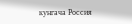кунгача Россия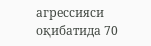агрессияси оқибатида 70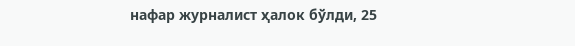нафар журналист ҳалок бўлди, 25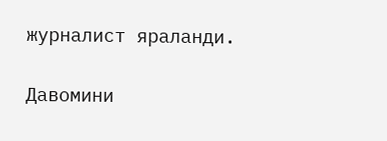журналист яраланди.

Давомини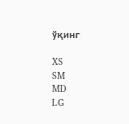ўқинг

XS
SM
MD
LG